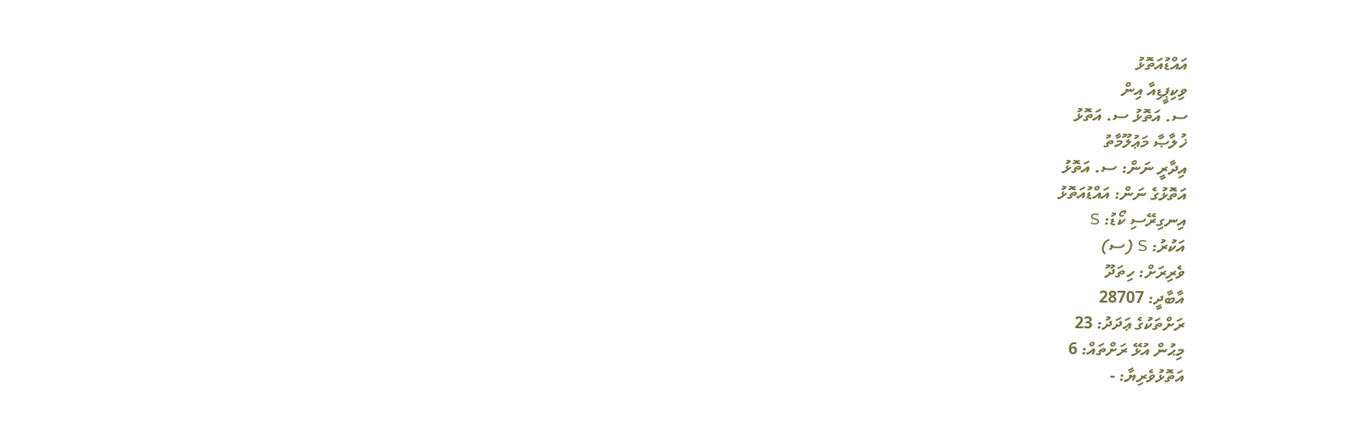އައްޑުއަތޮޅު
ވިކިޕީޑިއާ އިން
ސ. އަތޮޅު ސ. އަތޮޅު
ޚުލާޞާ މަޢުލޫމާތު
އިދާރީ ނަން: ސ. އަތޮޅު
އަތޮޅުގެ ނަން: އައްޑުއަތޮޅު
އިނގިރޭސި ކޯޑު: S
އަކުރު: S (ސ)
ވެރިރަށް: ހިތަދޫ
އާބާދީ: 28707
ރަށްތަކުގެ ޢަދަދު: 23
މިޙުން އުޅޭ ރަށްތައް: 6
އަތޮޅުވެރިޔާ: -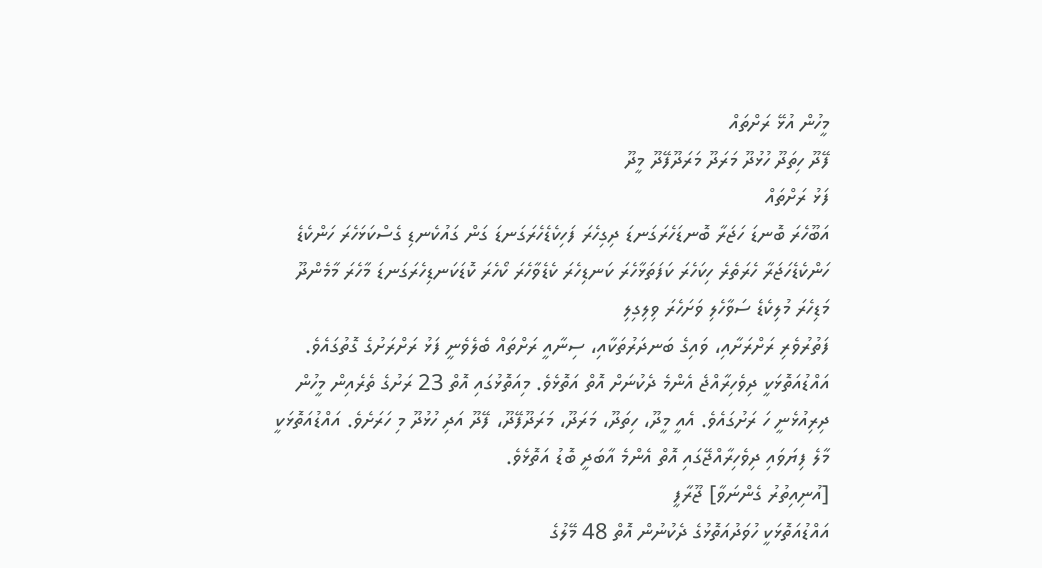މީހުން އުޅޭ ރަށްތައް
ފޭދޫ ހިތަދޫ ހުޅުދޫ މަރަދޫ މަރަދޫފޭދޫ މީދޫ
ފަޅު ރަށްތައް
އަބޫހެރަ ބޮނޑަ ހަޖަރާ ބޮނޑަހެރަގަނޑަ ދިގިހެރަ ފަހިކެޑެހެރަގަނޑަ ގަން ގައުކެނޑި ގެސްކަޅަހެރަ ހަންކެޑެ ހަންކެޑެހަޖަރާ ހެރަތެރެ ހިކަހެރަ ކަފަތަޅާހެރަ ކަނޑިހެރަ ކެޑެވާހެރަ ކޯހެރަ ކޮޑަކަނޑިހެރަގަނޑަ މާހެރަ މާމެންދޫ މަޑިހެރަ މުލިކެޑެ ސަވާހެލި ވަށަހެރަ ވިލިގިލި
ފަތުރުވެރި ރަށްރަށާއި، ވައިގެ ބަނދަރުތަކާއި، ސިނާއީ ރަށްތައް ބެލެވެނީ ފަޅު ރަށްރަށުގެ ގޮތުގައެވެ.
އައްޑުއަތޮޅަކީ ދިވެހިރާއްޖެ އެންމެ ދެކުނަށް އޮތް އަތޮޅެވެ. މިއަތޮޅުގައި އޮތް 23 ރަށުގެ ތެރެއިން މީހުން ދިރިއުޅެނީ ހަ ރަށުގައެވެ. އެއީ މީދޫ، ހިތަދޫ، މަރަދޫ، މަރަދޫފޭދޫ، ފޭދޫ އަދި ހުޅުދޫ މި ހަރަށެވެ. އައްޑުއަތޮޅަކީ މާލެ ފިޔަވައި ދިވެހިރާއްޖޭގައި އޮތް އެންމެ އާބަދީ ބޮޑު އަތޮޅެވެ.
[އުނިއިތުރު ގެންނަވާ] ޖޫރާފީ
އައްޑުއަތޮޅަކީ ހުވަދުއަތޮޅުގެ ދެކުނުން އޮތް 48 މޭލުގެ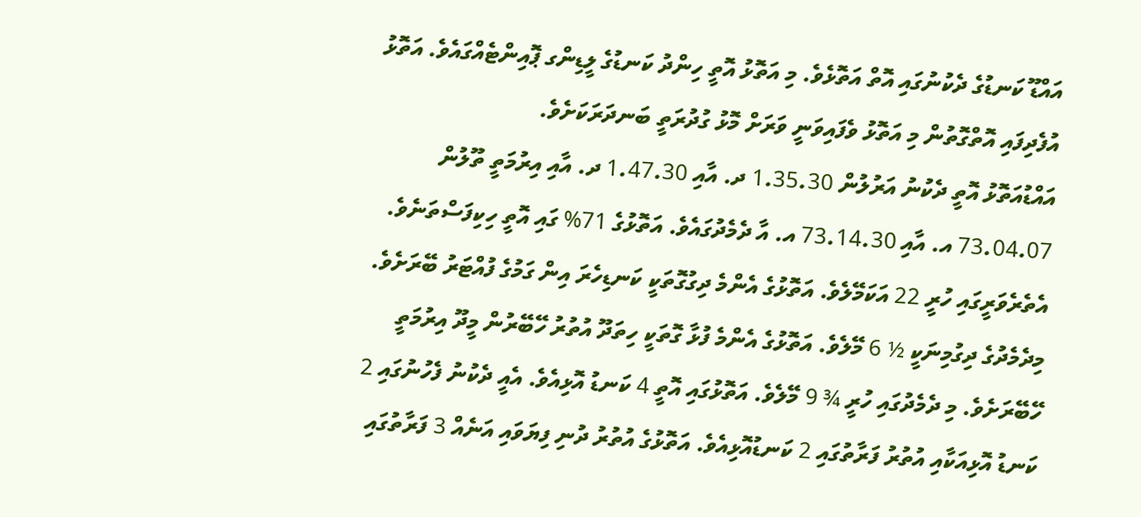އައްޑޫ ކަނޑުގެ ދެކުނުގައި އޮތް އަތޮޅެވެ. މި އަތޮޅު އޮތީ ހިންދު ކަނޑުގެ ލީޑިންގ ޕޮއިންޓެއްގައެވެ. އަތޮޅު އުފެދިފައި އޮތްގޮތުން މި އަތޮޅު ވެފައިވަނީ ވަރަށް މޮޅު ގުދުރަތީ ބަނދަރަކަށެވެ.
އައްޑުއަތޮޅު އޮތީ ދެކުނު އަރުލުން 1.35.30 ދ. އާއި 1.47.30 ދ. އާއި އިރުމަތީ ތޫލުން 73.04.07 އ. އާއި 73.14.30 އ. އާ ދެމެދުގައެވެ. އަތޮޅުގެ 71% ގައި އޮތީ ހިކިފަސްތަނެވެ. އެތެރެވަރީގައި ހުރީ 22 އަކަމޭލެވެ. އަތޮޅުގެ އެންމެ ދިގުގޮތަކީ ކަނޑިހެރަ އިން ގަމުގެ ފުއްޓަރު ބޭރަށެވެ. މިދެމެދުގެ ދިގުމިނަކީ ½ 6 މޭލެވެ. އަތޮޅުގެ އެންމެ ފުޅާ ގޮތަކީ ހިތަދޫ އުތުރު ހޭބޭރުން މީދޫ އިރުމަތީ ހޭބޭރަށެވެ. މި ދެމެދުގައި ހުރީ ¾ 9 މޭލެވެ. އަތޮޅުގައި އޮތީ 4 ކަނޑު އޮޅިއެވެ. އެއީ ދެކުނު ފެހުނުގައި 2 ކަނޑު އޮޅިއަކާއި އުތުރު ފަރާތުގައި 2 ކަނޑުއޮޅިއެވެ. އަތޮޅުގެ އުތުރު ދުނި ފިޔަވައި އަނެއް 3 ފަރާތުގައި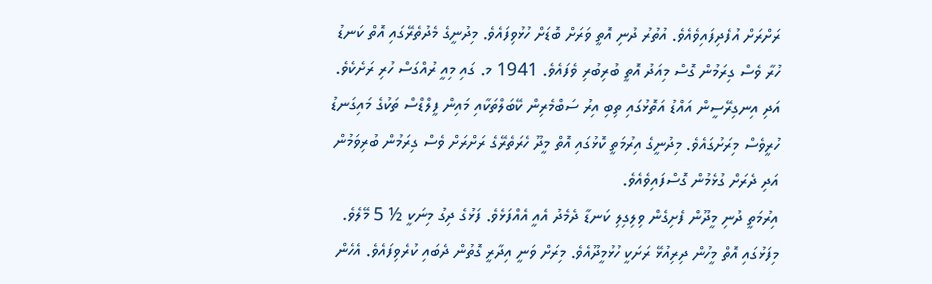ރަށްރަށް އުފެދިފައިވެއެވެ. އުތުރު ދުނި އޮތީ ވަރަށް ބޮޑަށް ހުޅުވިފައެވެ. މިދުނީގެ މެދުތެރޭގައި އޮތް ކަނޑު ހުރާ ވެސް ގިރަމުން ގޮސް މިއަދު އޮތީ ބުރިބުރި ވެފައެވެ. 1941 މ. ގައި މިއީ ރުއްގަސް ހުރި ރަށެކެވެ. އަދި އިނގިރޭސީން އައްޑު އަތޮޅުގައި ތިބި އިރު ސަބްމެރިން ކޭބަލްތަކާއި މައިން ފީލްޑްސް ތަކުގެ މައިގަނޑު ހުރީވެސް މިރަށުގައެވެ. މިދުނީގެ އިރުމަތީ ކޮޅުގައި އޮތް މީދޫ ހެރަތެރޭގެ ރަށްރަށް ވެސް ގިރަމުން ބުރިވަމުން އަދި ދެރަށް ގުޅެމުން ގޮސްފައިވެއެވެ.
އިރުމަތީ ދުނި މީދޫން ފެށިގެން ވިލިގިލި ކަނޑާ ދެމެދު އެއީ އެއްފަޅެވެ. ފަޅުގެ ދިގު މިނަކީ ½ 5 މޭލެވެ. މިފަޅުގައި އޮތް މީހުން ދިރިއުޅޭ ރަށަކީ ހުޅުމީދޫއެވެ. މިރަށް ވަނީ އިދާރީ ގޮތުން ދެބައި ކުރެވިފައެވެ. އެހެން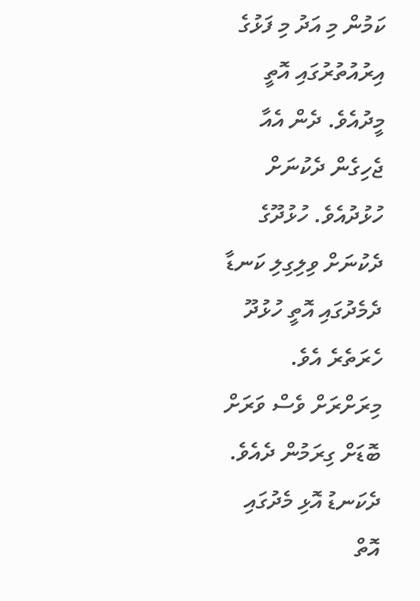ކަމުން މި އަދު މި ފަޅުގެ އިރުއުތުރުގައި އޮތީ މީދުއެވެ. ދެން އެއާ ޖެހިގެން ދެކުނަށް ހުޅުދުއެވެ. ހުޅުދޫގެ ދެކުނަށް ވިލިގިލި ކަނޑާ ދެމެދުގައި އޮތީ ހުޅުދޫ ހެރަތެރެ އެވެ. މިރަށްރަށް ވެސް ވަރަށް ބޮޑަށް ގިރަމުން ދެއެވެ.
ދެކަނޑު އޮޅި މެދުގައި އޮތް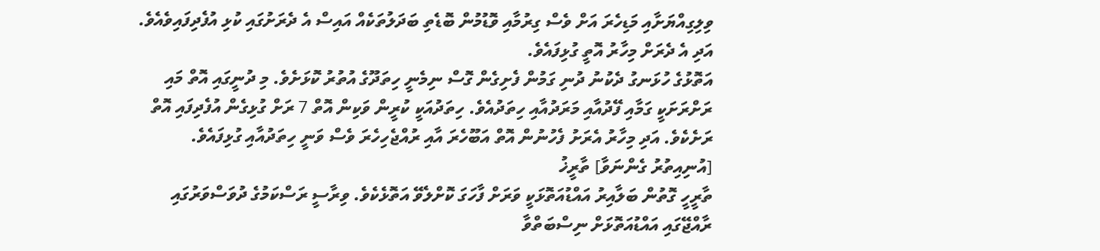ވިލިގިއްޔަށާއި މަޑިހެރަ އަށް ވެސް ގިރުމާއި ވޮޑުމުން ބޮޑެތި ބަދަލުތަކެއް އައިސް އެ ދެރަށުގައި ކުޅި އުފެދިފައިވެއެވެ. އަދި އެ ދެރަށް މިހާރު އޮތީ ގުޅިފައެވެ.
އަތޮޅުގެ ހުޅަނގު ދެކުނު ދުނި ގަމުން ފެށިގެން ގޮސް ނިމެނީ ހިތަދޫގެ އުތުރު ކޮޅަށެވެ. މި ދުނީގައި އޮތް މައި ރަށްރަށަކީ ގަމާއި ފޭދުއާއި މަރަދުއާއި ހިތަދުއެވެ. ހިތަދުއަކީ ކުރީން ވަކިން އޮތް 7 ރަށް ގުޅިގެން އުފެދިފައި އޮތް ރަށެކެވެ. އަދި މިހާރު އެރަށު ފެހުނުން އޮތް އަބޫހެރަ އާއި ރުއްޖެހިހެރަ ވެސް ވަނީ ހިތަދުއާއި ގުޅިފައެވެ.
[އުނިއިތުރު ގެންނަވާ] ތާރީޚު
ތާރީހީ ގޮތުން ބަލާއިރު އައްޑުއަތޮޅަކީ ވަރަށް ފާހަގަ ކޮށްލެވޭ އަތޮޅެކެވެ. ވިރާސީ ރަސްކަމުގެ ދުވަސްވަރުގައި ރާއްޖޭގައި އައްޑުއަތޮޅަށް ނިސްބަތްވާ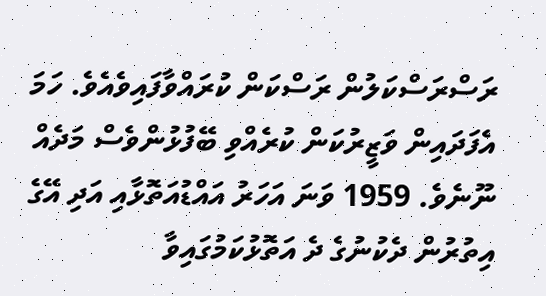ރަސްރަސްކަލުން ރަސްކަން ކުރައްވާފައިވެއެވެ. ހަމަ އެފަދައިން ވަޒީރުކަން ކުރެއްވި ބޭފުޅުންވެސް މަދެއް ނޫނެވެ. 1959 ވަނަ އަހަރު އައްޑުއަތޮޅާއި އަދި އޭގެ އިތުރުން ދެކުނުގެ ދެ އަތޮޅުކަމުގައިވާ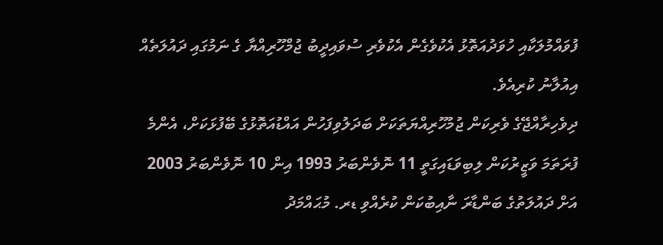ފުވައްމުލަކާއި ހުވަދުއަތޮޅު އެކުވެގެން އެކުވެރި ސުވައިދީބު ޖުމްހޫރިއްޔާ ގެ ނަމުގައި ދައުލަތެއް އިއުލާނު ކުރިއެވެ.
ދިވެހިރާއްޖޭގެ ވެރިކަން ޖުމުހޫރިއްޔަތަކަށް ބަދަލުވިފަހުން އައްޑުއަތޮޅުގެ ބޭފުޅަކަށް، އެންމެ ފުރަތަމަ ވަޒީރުކަން ލިބިވަޑައިގަތީ 11 ނޮވެންބަރު 1993 އިން 10 ނޮވެންބަރު 2003 އަށް ދައުލަތުގެ ބަންޑާރަ ނާއިބުކަން ކުރެއްވި ޑރ. މުޙައްމަދު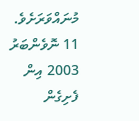މުނައްވަރަށެވެ. 11 ނޮވެންބަރު 2003 އިން ފެށިގެން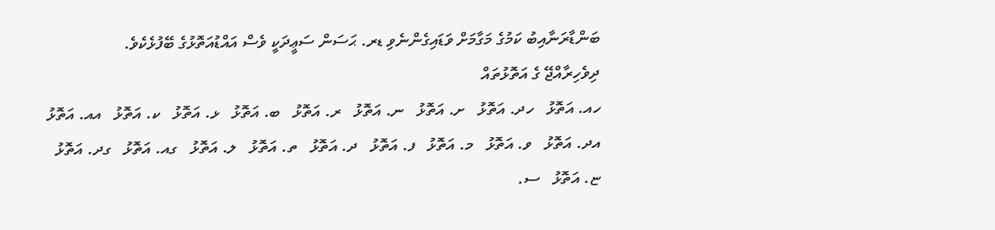ބަންޑާރަނާއިބު ކަމުގެ މަގާމަށް ވަޑައިގެންނެވި ޑރ. ޙަސަން ސަޢީދަކީ ވެސް އައްޑުއަތޮޅުގެ ބޭފުޅެކެވެ.
ދިވެހިރާއްޖޭ ގެ އަތޮޅުތައް
ހއ. އަތޮޅު   ހދ. އަތޮޅު   ށ. އަތޮޅު   ނ. އަތޮޅު   ރ. އަތޮޅު   ބ. އަތޮޅު   ޅ. އަތޮޅު   ކ. އަތޮޅު   އއ. އަތޮޅު   އދ. އަތޮޅު   ވ. އަތޮޅު   މ. އަތޮޅު   ފ. އަތޮޅު   ދ. އަތޮޅު   ތ. އަތޮޅު   ލ. އަތޮޅު   ގއ. އަތޮޅު   ގދ. އަތޮޅު   ޏ. އަތޮޅު   ސ.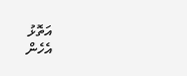އަތޮޅު
އެހެން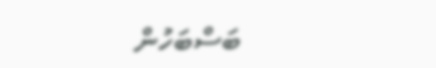ބަސްބަހުން